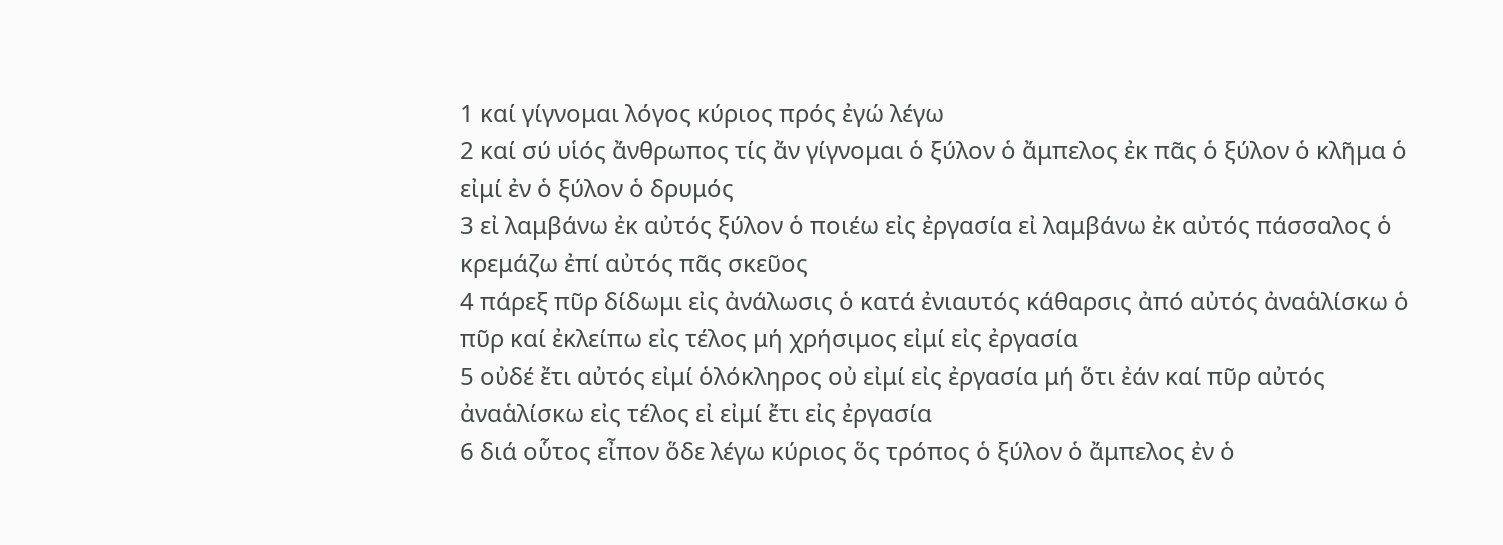1 καί γίγνομαι λόγος κύριος πρός ἐγώ λέγω
2 καί σύ υἱός ἄνθρωπος τίς ἄν γίγνομαι ὁ ξύλον ὁ ἄμπελος ἐκ πᾶς ὁ ξύλον ὁ κλῆμα ὁ εἰμί ἐν ὁ ξύλον ὁ δρυμός
3 εἰ λαμβάνω ἐκ αὐτός ξύλον ὁ ποιέω εἰς ἐργασία εἰ λαμβάνω ἐκ αὐτός πάσσαλος ὁ κρεμάζω ἐπί αὐτός πᾶς σκεῦος
4 πάρεξ πῦρ δίδωμι εἰς ἀνάλωσις ὁ κατά ἐνιαυτός κάθαρσις ἀπό αὐτός ἀναἁλίσκω ὁ πῦρ καί ἐκλείπω εἰς τέλος μή χρήσιμος εἰμί εἰς ἐργασία
5 οὐδέ ἔτι αὐτός εἰμί ὁλόκληρος οὐ εἰμί εἰς ἐργασία μή ὅτι ἐάν καί πῦρ αὐτός ἀναἁλίσκω εἰς τέλος εἰ εἰμί ἔτι εἰς ἐργασία
6 διά οὗτος εἶπον ὅδε λέγω κύριος ὅς τρόπος ὁ ξύλον ὁ ἄμπελος ἐν ὁ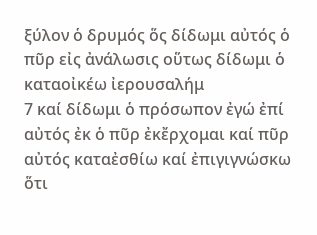ξύλον ὁ δρυμός ὅς δίδωμι αὐτός ὁ πῦρ εἰς ἀνάλωσις οὕτως δίδωμι ὁ καταοἰκέω ἰερουσαλήμ
7 καί δίδωμι ὁ πρόσωπον ἐγώ ἐπί αὐτός ἐκ ὁ πῦρ ἐκἔρχομαι καί πῦρ αὐτός καταἐσθίω καί ἐπιγιγνώσκω ὅτι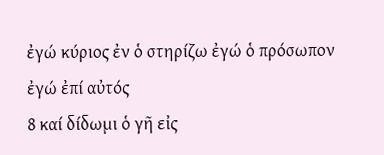ἐγώ κύριος ἐν ὁ στηρίζω ἐγώ ὁ πρόσωπον ἐγώ ἐπί αὐτός
8 καί δίδωμι ὁ γῆ εἰς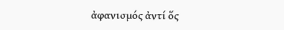ἀφανισμός ἀντί ὅς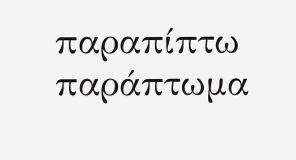παραπίπτω παράπτωμα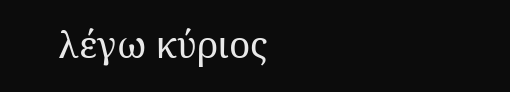λέγω κύριος